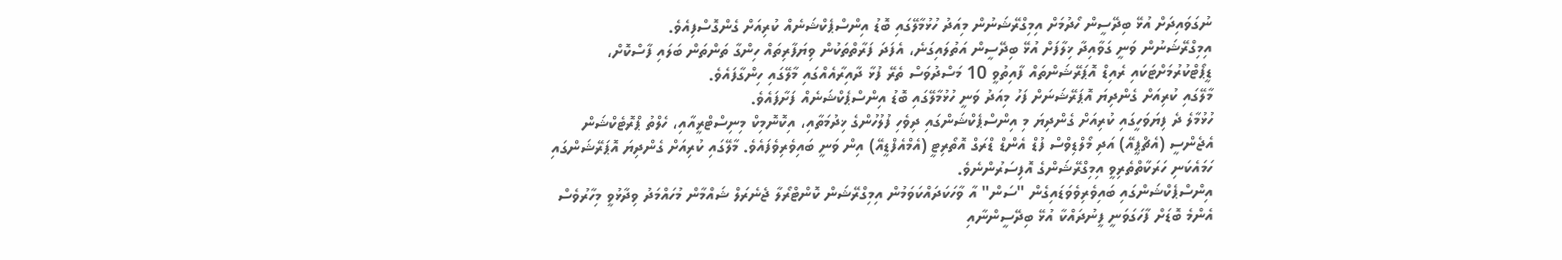ނުގަވައިދަށް އުޅޭ ބިދޭސީން ހޯދުމަށް އިމިގްރޭޝަނުން މިއަދު ހުޅުމާލޭގައި ބޮޑު އިންސްޕެކްޝަނެއް ކުރިއަށް ގެންގޮސްފިއެވެ.
އިމިގްރޭޝަނުން ވަނީ ގަވާއިދާ ޚިލާފަށް އުޅޭ ބިދޭސީން އަތުލައިގަނެ، އެފަދަ ފަރާތްތަކުން ވިޔަފާރިތައް ހިންގާ ތަންތަން ބަލައި ފާސްކޮށް، ޑީޕޯޓްކުރުމަށްޓަކައި ރެއިޑް އޮޕަރޭޝަންތައް ފާއިތުވީ 10 މަސްދުވަސް ތެރޭ ފުޅާ ދާއިރާއެއްގައި މާލޭގައި ހިންގާފައެވެ.
މާލޭގައި ކުރިއަށް ގެންދިޔަ އޮޕަރޭޝަނަށް ފަހު މިއަދު ވަނީ ހުޅުމާލޭގައި ބޮޑު އިންސްޕެކްޝަނެއް ފަށާފައެވެ.
ހުޅުމާލެ ދެ ފިޔަވަހީގައި ކުރިއަށް ގެންދިޔަ މި އިންސްޕެކްޝަންގައި ދިވެހި ފުލުހުންގެ ޚިދުމަތާއި، އިކޮނޮމިކް މިނިސްޓްރީއާއި، ހެލްތު ޕްރޮޓެކްޝަން އެޖެންސީ (އެޗްޕީއޭ) އަދި މޯލްޑިވްސް ފުޑް އެންޑް ޑްރަގް އޮތޯރިޓީ (އެމްއެފްޑީއޭ) އިން ވަނީ ބައިވެރިވެފައެވެ. މާލޭގައި ކުރިއަށް ގެންދިޔަ އޮޕަރޭޝަންގައި ހަމައެކަނި ހަރަކާތްތެރިވީ އިމިގްރޭޝަންގެ އޮފިސަރުންނެވެ.
އިންސްޕެކްޝަންގައި ބައިވެރިވެވަޑައިގެން "ސަން" އާ ވާހަކަދައްކަވަމުން އިމިގްރޭޝަން ކޮންޓްރޯލާ ޖެނެރަލް ޝައްމާން މުހައްމަދު ވިދާޅުވީ މިހާރުވެސް އެންމެ ބޮޑަށް ފާހަގަވަނީ ފީނުދައްކާ އުޅޭ ބިދޭސީންނާއި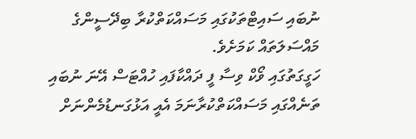ނުބައި ސައިޓްތަކުގައި މަސައްކަތްކުރާ ބިދޭސީންގެ މައްސަލަތައް ކަމަށެވެ.
ހަގީގަތުގައި ވޯކް ވިސާ ފީ ދައްކާފައި ހުއްޓަސް އޭނަ ނުބައި ތަނެއްގައި މަސައްކަތްކުރާނަމަ އެއީ އަޅުގަނޑުމެންނަށް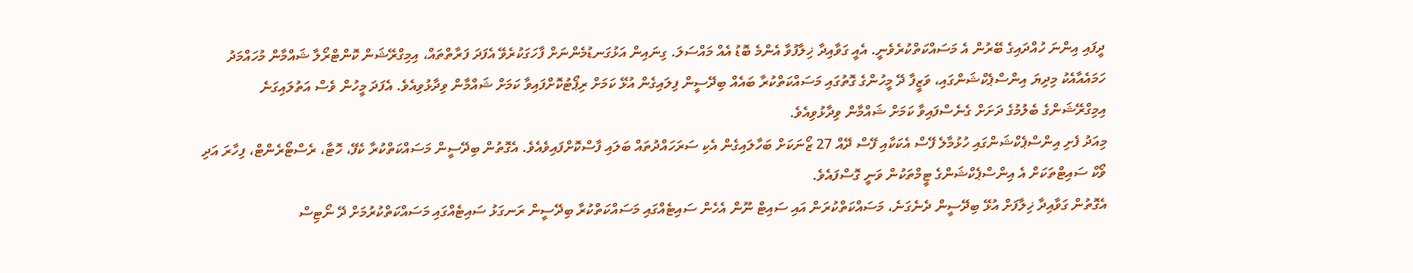ދީފައި އިންނަ ހުއްދައިގެ ބޭރުން އެ މަސައްކަތްކުރެވެނީ. އެއީ ގަވާއިދާ ޚިލާފުވާ އެންމެ ބޮޑު އެއް މައްސަލަ. ގިނައިން އަޅުގަނޑުމެންނަށް ފާހަގަކުރެވޭ އެފަދަ ފަރާތްތައް، އިމިގްރޭޝަން ކޮންޓްރޯލާ ޝައްމާން މުހައްމަދު
ހަމައެއާއެކު މިދިޔަ އިންސްޕެކްޝަންގައި، ވަޒީފާ ދޭ މީހުންގެ ގޮތުގައި މަސައްކަތްކުރާ ބައެއް ބިދޭސީން ފިލައިގެން އުޅޭ ކަމަށް ރިޕޯޓުކޮށްފައިވާ ކަމަށް ޝައްމާން ވިދާޅުވިއެވެ. އެފަދަ މީހުން ވެސް އަތުލައިގަނެ އިމިގްރޭޝަންގެ ބެލުމުގެ ދަށަށް ގެނެސްފައިވާ ކަމަށް ޝައްމާން ވިދާޅުވިއެވެ.
މިއަދު ފެށި އިންސްޕެކްޝަންގައި ހުޅުމާލެ ފޭސް އެކަކާއި ފޭސް ދޭއް 27 ޒޯނަކަށް ބަހާލައިގެން އެކި ސަރަހައްދުތައް ބަލައި ފާސްކޮށްފައިވެއެވެ. އެގޮތުން ބިދޭސީން މަސައްކަތްކުރާ ކެފޭ، ހޮޓާ، ރެސްޓޯރެންޓް، ފިހާރަ އަދި ވޯކް ސައިޓްތަކަށް އެ އިންސްޕެކްޝަންގެ ޓީމްތަކުން ވަނީ ގޮސްފައެވެ.
އެގޮތުން ގަވާއިދާ ޚިލާފަށް އުޅޭ ބިދޭސީން ދެނެގަނެ، މަސައްކަތްކުރަން އައި ސައިޓް ނޫން އެހެން ސައިޓެއްގައި މަސައްކަތްކުރާ ބިދޭސީން ރަނގަޅު ސައިޓެއްގައި މަސައްކަތްކުރުމަށް ދޭ ނޯޓިސް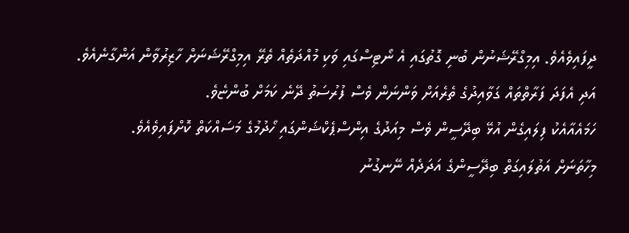ދީފައިވެއެވެ. އިމިގްރޭޝަނުން ބުނި ގޮތުގައި އެ ނޯޓިސްގައި ވަކި މުއްދަތެއް ތެރޭ އިމިގްރޭޝަނަށް ހާޒިރުވާން އަންގާނެއެވެ. އަދި އެފަދަ ފަރާތްތައް ގަވާއިދުގެ ތެރެއަށް ވަންނަން ވެސް ފުރުސަތު ދޭނެ ކަމަށް ބުންޏެވެ.
ހަމައެއާއެކު ފިލައިގެން އުޅޭ ބިދޭސީން ވެސް މިއަދުގެ އިންސްޕެކްޝަންގައި ހޯދުމުގެ މަސައްކަތް ކޮށްފައިވެއެވެ.
މިހާތަނަށް އަތުލައިގަތް ބިދޭސީންގެ އަދަދެއް ނޭނގުނު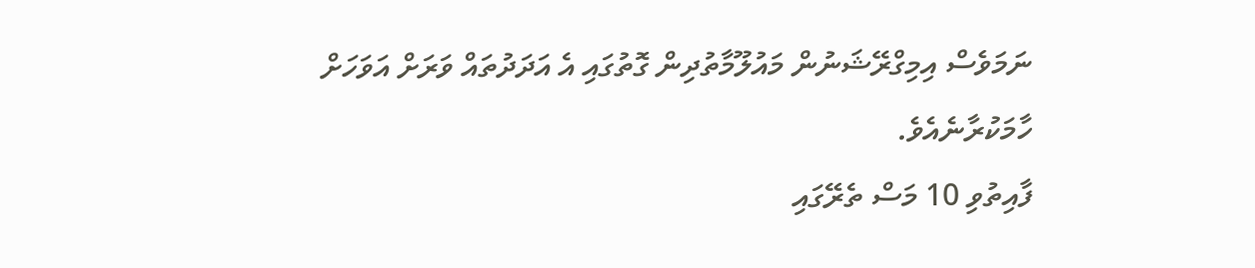ނަމަވެސް އިމިގްރޭޝަނުން މައުލޫމާތުދިން ގޮތުގައި އެ އަދަދުތައް ވަރަށް އަވަހަށް ހާމަކުރާނެއެވެ.
ފާއިތުވި 10 މަސް ތެރޭގައި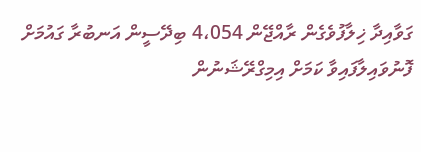ގަވާއިދާ ޚިލާފުވެގެން ރާއްޖޭން 4،054 ބިދޭސީން އަނބުރާ ގައުމަށް ފޮނުވައިލާފައިވާ ކަމަށް އިމިގްރޭޝަނުން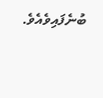ބުނެފައިވެއެވެ.